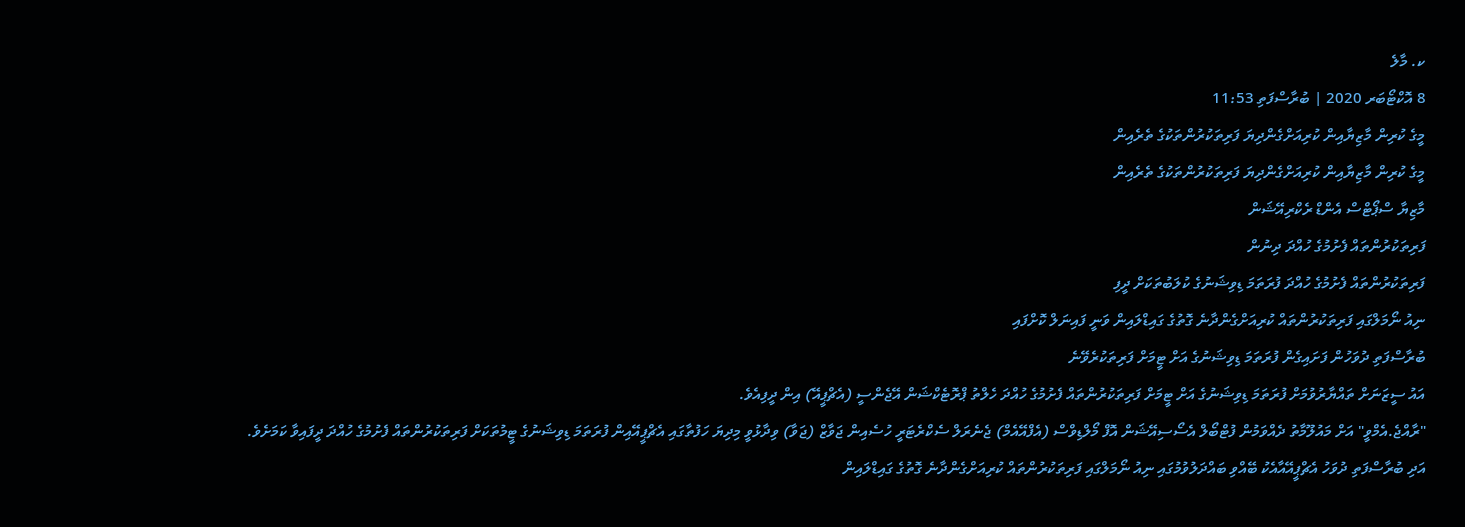ކ. މާލެ
8 އޮކްޓޯބަރ 2020 | ބުރާސްފަތި 11:53
މީގެ ކުރިން މާޒިޔާއިން ކުރިއަށްގެންދިޔަ ފަރިތަކުރުންތަކުގެ ތެރެއިން
މީގެ ކުރިން މާޒިޔާއިން ކުރިއަށްގެންދިޔަ ފަރިތަކުރުންތަކުގެ ތެރެއިން
މާޒިޔާ ސްޕޯޓްސް އެންޑް ރެކްރިއޭޝަން
ފަރިތަކުރުންތައް ފެށުމުގެ ހުއްދަ ދިނުން
ފަރިތަކުރުންތައް ފެށުމުގެ ހުއްދަ ފުރަތަމަ ޑިވިޝަނުގެ ކުލަބުތަކަށް ދީފި
ނިއު ނޯމަލްގައި ފަރިތަކުރުންތައް ކުރިއަށްގެންދާނެ ގޮތުގެ ގައިޑްލައިން ވަނީ ފައިނަލް ކޮށްފައި
ބުރާސްފަތި ދުވަހުން ފަށައިގެން ފުރަތަމަ ޑިވިޝަނުގެ އަށް ޓީމަށް ފަރިތަކުރެވޭނެ
އައު ސީޒަނަށް ތައްޔާރުވުމަށް ފުރަތަމަ ޑިވިޝަނުގެ އަށް ޓީމަށް ފަރިތަކުރުންތައް ފެށުމުގެ ހުއްދަ ހެލްތު ޕްރޮޓެކްޝަން އޭޖެންސީ (އެޗްޕީއޭ) އިން ދީފިއެވެ.
"ރާއްޖެ.އެމްވީ" އަށް މައުލޫމާތު ދެއްވަމުން ފުޓްބޯލް އެސޯސިއޭޝަން އޮފް މޯލްޑިވްސް (އެފްއޭއެމް) ޖެނެރަލް ސެކްރެޓަރީ ހުސެއިން ޖަވާޒް (ޖަވާ) ވިދާޅުވީ މިދިޔަ ހަފުތާގައި އެޗްޕީއޭއިން ފުރަތަމަ ޑިވިޝަނުގެ ޓީމުތަކަށް ފަރިތަކުރުންތައް ފެށުމުގެ ހުއްދަ ދީފައިވާ ކަމަށެވެ. އަދި ބުރާސްފަތި ދުވަހު އެޗްޕީއޭއާއެކު ބޭއްވި ބައްދަލުވުމުގައި ނިއު ނޯމަލްގައި ފަރިތަކުރުންތައް ކުރިއަށްގެންދާނެ ގޮތުގެ ގައިޑްލައިން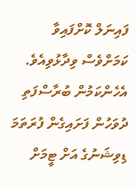ފައިނަލް ކޮށްފައިވާ ކަމަށްވެސް ވިދާޅުވިއެވެ.
އެހެންކަމުން ބުރާސްފަތި ދުވަހުން ފަށައިގެން ފުރަތަމަ ޑިވިޝަނުގެ އަށް ޓީމަށް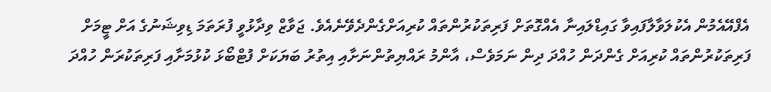އެފްއޭއެމުން އެކުލަވާލާފައިވާ ގައިޑްލައިނާ އެއްގޮތަށް ފަރިތަކުރުންތައް ކުރިއަށްގެންދެވޭނެއެވެ. ޖަވާޒް ވިދާޅުވީ ފުރަތަމަ ޑިވިޝަނުގެ އަށް ޓީމަށް ފަރިތަކުރުންތައް ކުރިއަށް ގެންދަން ހުއްދަ ދިން ނަމަވެސް، އާންމު ރައްޔިތުންނަށާއި އިތުރު ބަޔަކަށް ފުޓްބޯޅަ ކުޅުމަށާއި ފަރިތަކުރަން ހުއްދަ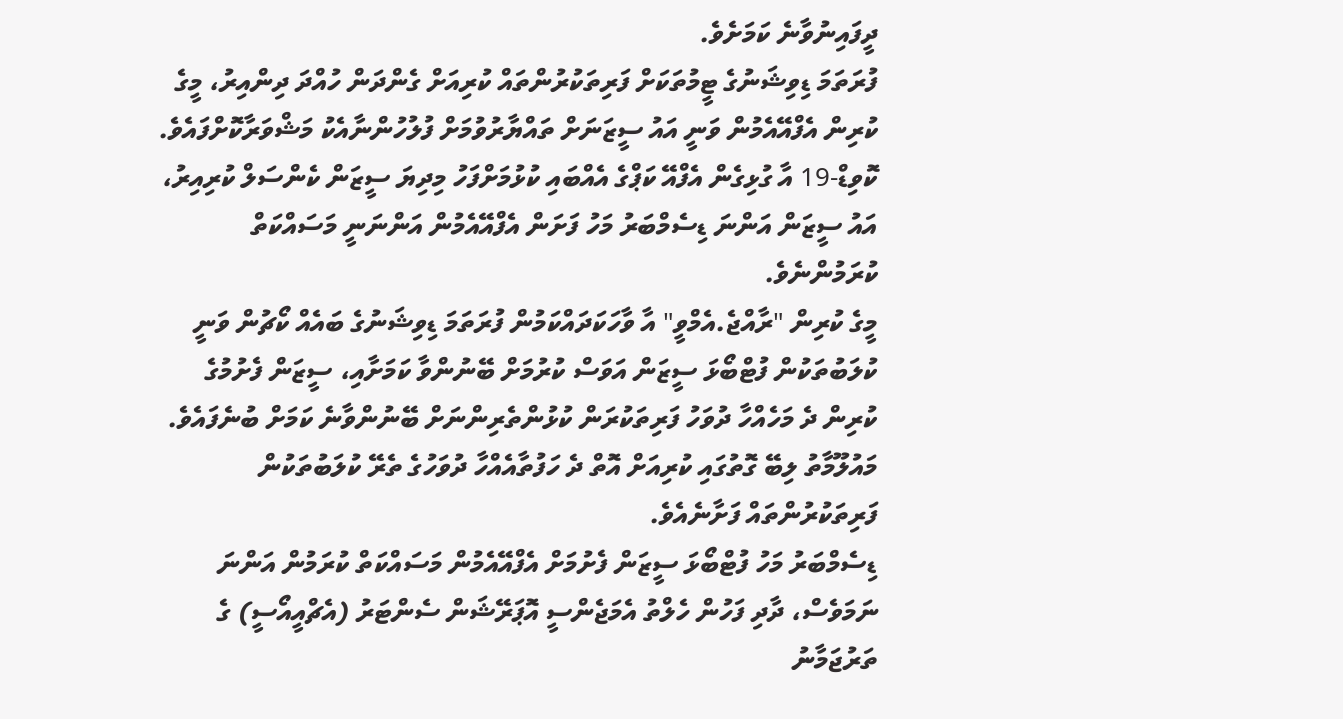ދީފައިނުވާނެ ކަމަށެވެ.
ފުރަތަމަ ޑިވިޝަނުގެ ޓީމުތަކަށް ފަރިތަކުރުންތައް ކުރިއަށް ގެންދަން ހުއްދަ ދިންއިރު، މީގެ ކުރިން އެފްއޭއެމުން ވަނީ އައު ސީޒަނަށް ތައްޔާރުވުމަށް ފުލުހުންނާއެކު މަޝްވަރާކޮށްފައެވެ.
ކޮވިޑް-19 އާ ގުޅިގެން އެފްއޭ ކަޕްގެ އެއްބައި ކުޅުމަށްފަހު މިދިޔަ ސީޒަން ކެންސަލް ކުރިއިރު، އައު ސީޒަން އަންނަ ޑިސެމްބަރު މަހު ފަށަން އެފްއޭއެމުން އަންނަނީ މަސައްކަތް ކުރަމުންނެވެ.
މީގެ ކުރިން "ރާއްޖެ.އެމްވީ" އާ ވާހަކަދައްކަމުން ފުރަތަމަ ޑިވިޝަނުގެ ބައެއް ކޯޗުން ވަނީ ކުލަބުތަކުން ފުޓްބޯޅަ ސީޒަން އަވަސް ކުރުމަށް ބޭނުންވާ ކަމަށާއި، ސީޒަން ފެށުމުގެ ކުރިން ދެ މަހެއްހާ ދުވަހު ފަރިތަކުރަން ކުޅުންތެރިންނަށް ބޭނުންވާނެ ކަމަށް ބުނެފައެވެ. މައުލޫމާތު ލިބޭ ގޮތުގައި ކުރިއަށް އޮތް ދެ ހަފުތާއެއްހާ ދުވަހުގެ ތެރޭ ކުލަބުތަކުން ފަރިތަކުރުންތައް ފަށާނެއެވެ.
ޑިސެމްބަރު މަހު ފުޓްބޯޅަ ސީޒަން ފެށުމަށް އެފްއޭއެމުން މަސައްކަތް ކުރަމުން އަންނަ ނަމަވެސް، ދާދި ފަހުން ހެލްތު އެމަޖެންސީ އޮޕަރޭޝަން ސެންޓަރު (އެޗްއީއޯސީ) ގެ ތަރުޖަމާނު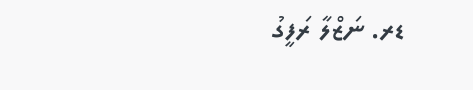ޑރ. ނަޒްލާ ރަފީގު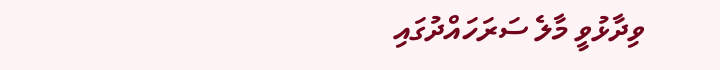ވިދާޅުވީ މާލެ ސަރަހައްދުގައި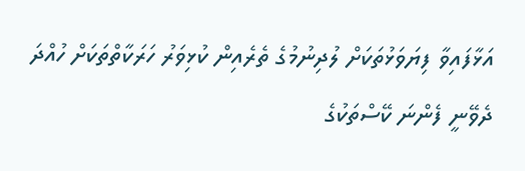އަޅާފައިވާ ފިޔަވަޅުތަކަށް ލުދިނުމުގެ ތެރެއިން ކުޅިވަރު ހަރަކާތްތަކަށް ހުއްދަ ދެވޭނީ ފެންނަ ކޭސްތަކުގެ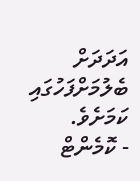އަދަދަށް ބެލުމަށްފަހުގައި ކަމަށެވެ.
- ކޮމެންޓް